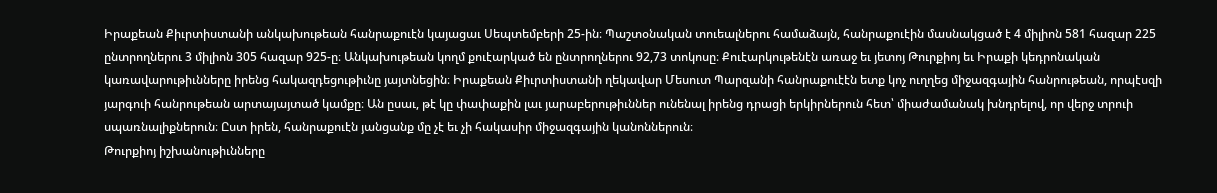Իրաքեան Քիւրտիստանի անկախութեան հանրաքուէն կայացաւ Սեպտեմբերի 25-ին։ Պաշտօնական տուեալներու համաձայն, հանրաքուէին մասնակցած է 4 միլիոն 581 հազար 225 ընտրողներու 3 միլիոն 305 հազար 925-ը։ Անկախութեան կողմ քուէարկած են ընտրողներու 92,73 տոկոսը։ Քուէարկութենէն առաջ եւ յետոյ Թուրքիոյ եւ Իրաքի կեդրոնական կառավարութիւնները իրենց հակազդեցութիւնը յայտնեցին։ Իրաքեան Քիւրտիստանի ղեկավար Մեսուտ Պարզանի հանրաքուէէն ետք կոչ ուղղեց միջազգային հանրութեան, որպէսզի յարգուի հանրութեան արտայայտած կամքը։ Ան ըսաւ, թէ կը փափաքին լաւ յարաբերութիւններ ունենալ իրենց դրացի երկիրներուն հետ՝ միաժամանակ խնդրելով, որ վերջ տրուի սպառնալիքներուն։ Ըստ իրեն, հանրաքուէն յանցանք մը չէ եւ չի հակասիր միջազգային կանոններուն։
Թուրքիոյ իշխանութիւնները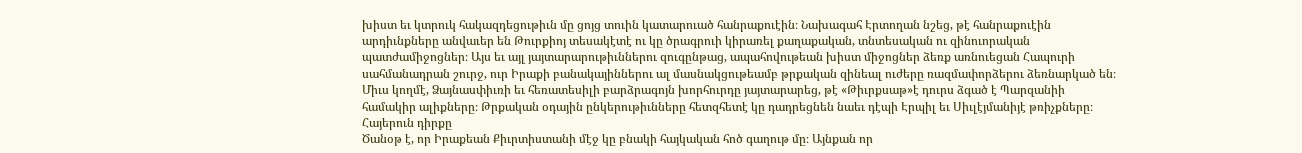խիստ եւ կտրուկ հակազդեցութիւն մը ցոյց տուին կատարուած հանրաքուէին։ Նախագահ Էրտողան նշեց, թէ հանրաքուէին արդիւնքները անվաւեր են Թուրքիոյ տեսակէտէ ու կը ծրագրուի կիրառել քաղաքական, տնտեսական ու զինուորական պատժամիջոցներ։ Այս եւ այլ յայտարարութիւններու զուգընթաց, ապահովութեան խիստ միջոցներ ձեռք առնուեցան Հապուրի սահմանադրան շուրջ, ուր Իրաքի բանակայիններու ալ մասնակցութեամբ թրքական զինեալ ուժերը ռազմափորձերու ձեռնարկած են։ Միւս կողմէ, Ձայնասփիւռի եւ հեռատեսիլի բարձրագոյն խորհուրդը յայտարարեց, թէ «Թիւրքսաթ»է դուրս ձգած է Պարզանիի համակիր ալիքները։ Թրքական օդային ընկերութիւնները հետզհետէ կը դադրեցնեն նաեւ դէպի Էրպիլ եւ Սիւլէյմանիյէ թռիչքները։
Հայերուն դիրքը
Ծանօթ է, որ Իրաքեան Քիւրտիստանի մէջ կը բնակի հայկական հոծ գաղութ մը։ Այնքան որ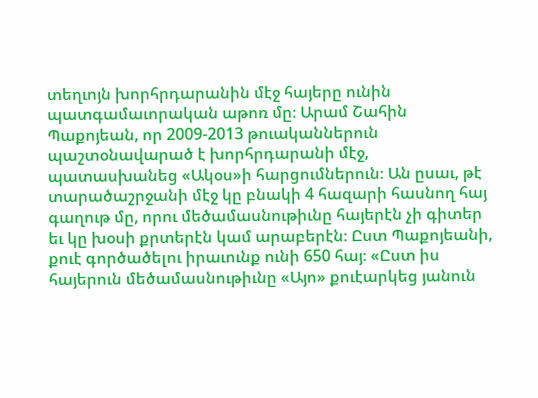տեղւոյն խորհրդարանին մէջ հայերը ունին պատգամաւորական աթոռ մը։ Արամ Շահին Պաքոյեան, որ 2009-2013 թուականներուն պաշտօնավարած է խորհրդարանի մէջ, պատասխանեց «Ակօս»ի հարցումներուն։ Ան ըսաւ, թէ տարածաշրջանի մէջ կը բնակի 4 հազարի հասնող հայ գաղութ մը, որու մեծամասնութիւնը հայերէն չի գիտեր եւ կը խօսի քրտերէն կամ արաբերէն։ Ըստ Պաքոյեանի, քուէ գործածելու իրաւունք ունի 650 հայ։ «Ըստ իս հայերուն մեծամասնութիւնը «Այո» քուէարկեց յանուն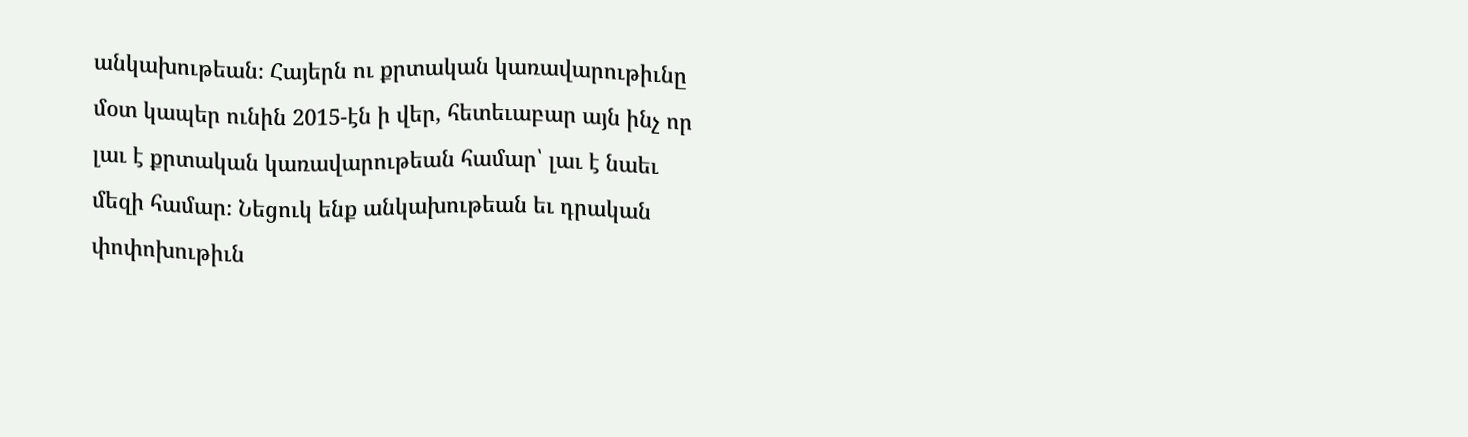անկախութեան։ Հայերն ու քրտական կառավարութիւնը մօտ կապեր ունին 2015-էն ի վեր, հետեւաբար այն ինչ որ լաւ է քրտական կառավարութեան համար՝ լաւ է նաեւ մեզի համար։ Նեցուկ ենք անկախութեան եւ դրական փոփոխութիւն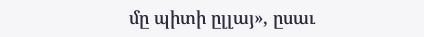մը պիտի ըլլայ», ըսաւ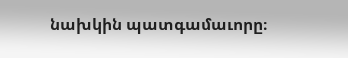նախկին պատգամաւորը։